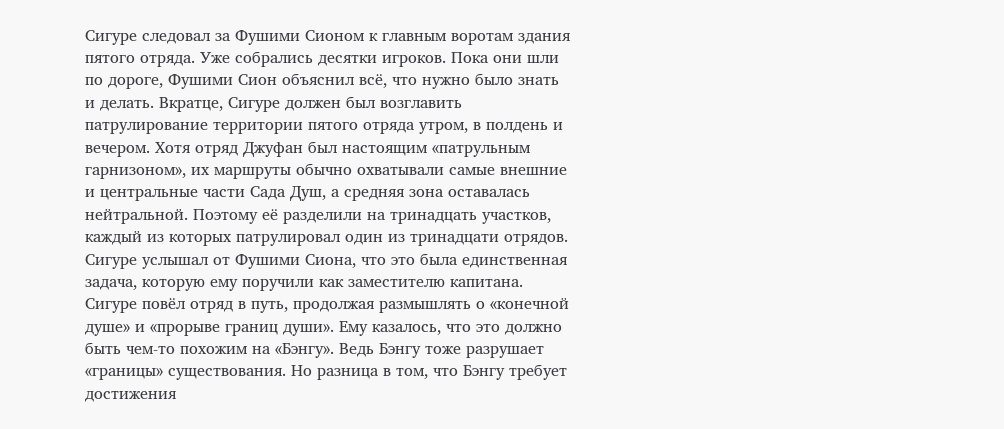Сигуре следовал за Фушими Сионом к главным воротам здания пятого отряда. Уже собрались десятки игроков. Пока они шли по дороге, Фушими Сион объяснил всё, что нужно было знать и делать. Вкратце, Сигуре должен был возглавить патрулирование территории пятого отряда утром, в полдень и вечером. Хотя отряд Джуфан был настоящим «патрульным гарнизоном», их маршруты обычно охватывали самые внешние и центральные части Сада Душ, а средняя зона оставалась нейтральной. Поэтому её разделили на тринадцать участков, каждый из которых патрулировал один из тринадцати отрядов. Сигуре услышал от Фушими Сиона, что это была единственная задача, которую ему поручили как заместителю капитана.
Сигуре повёл отряд в путь, продолжая размышлять о «конечной душе» и «прорыве границ души». Ему казалось, что это должно быть чем-то похожим на «Бэнгу». Ведь Бэнгу тоже разрушает «границы» существования. Но разница в том, что Бэнгу требует достижения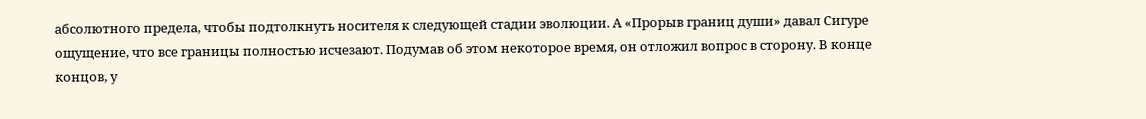абсолютного предела, чтобы подтолкнуть носителя к следующей стадии эволюции. А «Прорыв границ души» давал Сигуре ощущение, что все границы полностью исчезают. Подумав об этом некоторое время, он отложил вопрос в сторону. В конце концов, у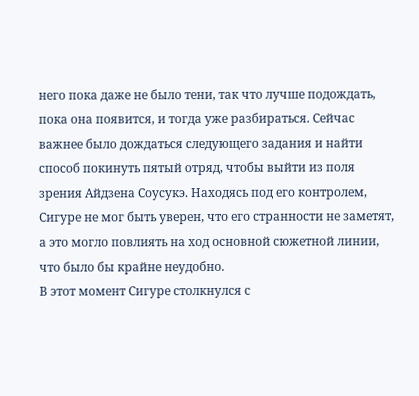него пока даже не было тени, так что лучше подождать, пока она появится, и тогда уже разбираться. Сейчас важнее было дождаться следующего задания и найти способ покинуть пятый отряд, чтобы выйти из поля зрения Айдзена Соусукэ. Находясь под его контролем, Сигуре не мог быть уверен, что его странности не заметят, а это могло повлиять на ход основной сюжетной линии, что было бы крайне неудобно.
В этот момент Сигуре столкнулся с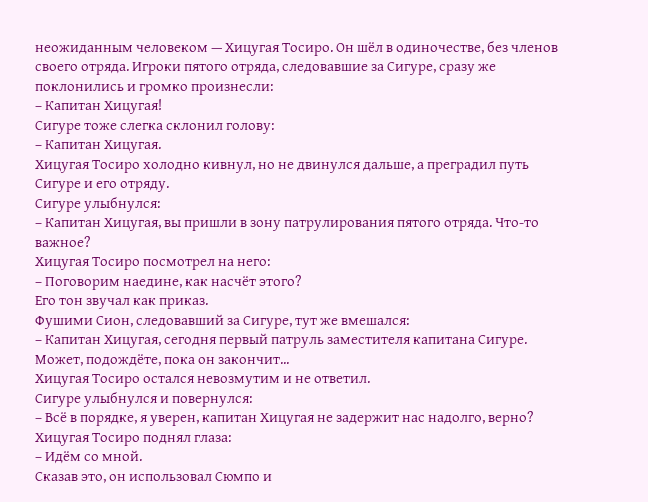неожиданным человеком — Хицугая Тосиро. Он шёл в одиночестве, без членов своего отряда. Игроки пятого отряда, следовавшие за Сигуре, сразу же поклонились и громко произнесли:
– Капитан Хицугая!
Сигуре тоже слегка склонил голову:
– Капитан Хицугая.
Хицугая Тосиро холодно кивнул, но не двинулся дальше, а преградил путь Сигуре и его отряду.
Сигуре улыбнулся:
– Капитан Хицугая, вы пришли в зону патрулирования пятого отряда. Что-то важное?
Хицугая Тосиро посмотрел на него:
– Поговорим наедине, как насчёт этого?
Его тон звучал как приказ.
Фушими Сион, следовавший за Сигуре, тут же вмешался:
– Капитан Хицугая, сегодня первый патруль заместителя капитана Сигуре. Может, подождёте, пока он закончит...
Хицугая Тосиро остался невозмутим и не ответил.
Сигуре улыбнулся и повернулся:
– Всё в порядке, я уверен, капитан Хицугая не задержит нас надолго, верно?
Хицугая Тосиро поднял глаза:
– Идём со мной.
Сказав это, он использовал Сюмпо и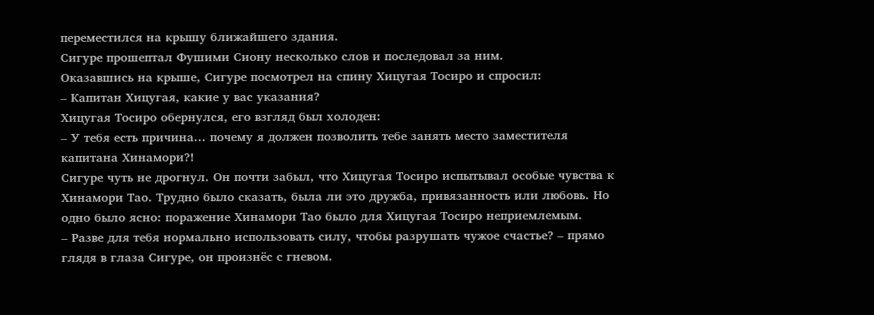переместился на крышу ближайшего здания.
Сигуре прошептал Фушими Сиону несколько слов и последовал за ним.
Оказавшись на крыше, Сигуре посмотрел на спину Хицугая Тосиро и спросил:
– Капитан Хицугая, какие у вас указания?
Хицугая Тосиро обернулся, его взгляд был холоден:
– У тебя есть причина... почему я должен позволить тебе занять место заместителя капитана Хинамори?!
Сигуре чуть не дрогнул. Он почти забыл, что Хицугая Тосиро испытывал особые чувства к Хинамори Тао. Трудно было сказать, была ли это дружба, привязанность или любовь. Но одно было ясно: поражение Хинамори Тао было для Хицугая Тосиро неприемлемым.
– Разве для тебя нормально использовать силу, чтобы разрушать чужое счастье? – прямо глядя в глаза Сигуре, он произнёс с гневом.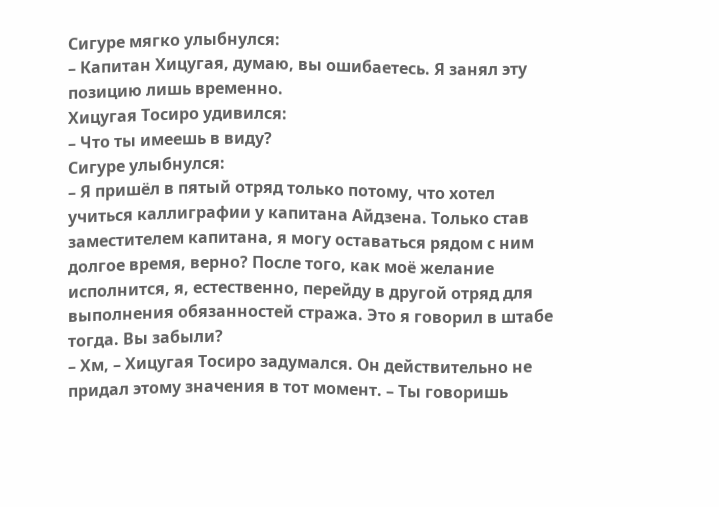Сигуре мягко улыбнулся:
– Капитан Хицугая, думаю, вы ошибаетесь. Я занял эту позицию лишь временно.
Хицугая Тосиро удивился:
– Что ты имеешь в виду?
Сигуре улыбнулся:
– Я пришёл в пятый отряд только потому, что хотел учиться каллиграфии у капитана Айдзена. Только став заместителем капитана, я могу оставаться рядом с ним долгое время, верно? После того, как моё желание исполнится, я, естественно, перейду в другой отряд для выполнения обязанностей стража. Это я говорил в штабе тогда. Вы забыли?
– Хм, – Хицугая Тосиро задумался. Он действительно не придал этому значения в тот момент. – Ты говоришь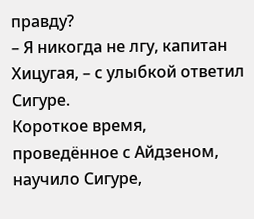правду?
– Я никогда не лгу, капитан Хицугая, – с улыбкой ответил Сигуре.
Короткое время, проведённое с Айдзеном, научило Сигуре,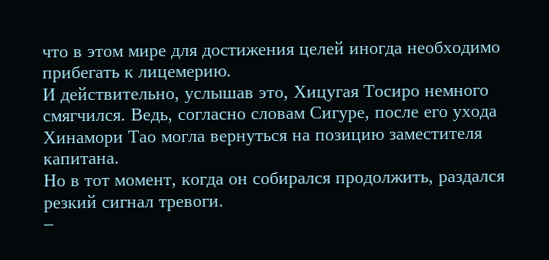что в этом мире для достижения целей иногда необходимо прибегать к лицемерию.
И действительно, услышав это, Хицугая Тосиро немного смягчился. Ведь, согласно словам Сигуре, после его ухода Хинамори Тао могла вернуться на позицию заместителя капитана.
Но в тот момент, когда он собирался продолжить, раздался резкий сигнал тревоги.
–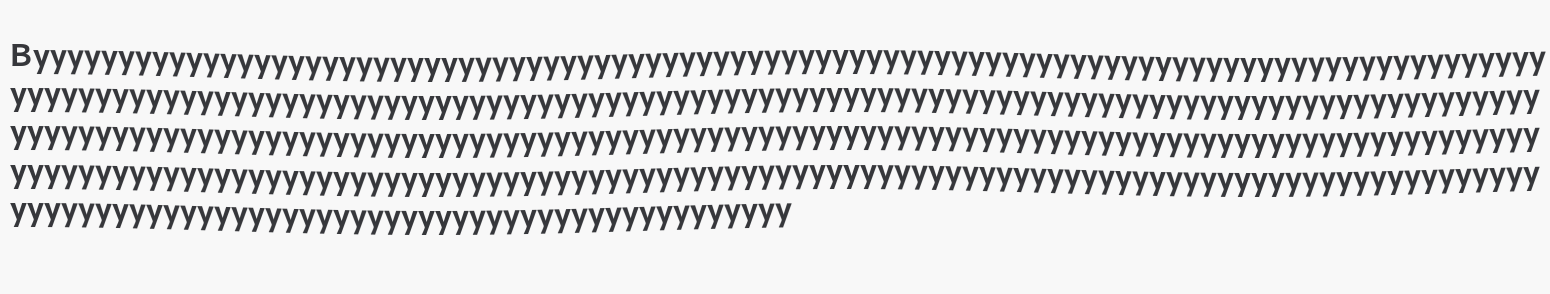Вууууууууууууууууууууууууууууууууууууууууууууууууууууууууууууууууууууууууууууууууууууууууууууууууууууууууууууууууууууууууууууууууууууууууууууууууууууууууууууууууууууууууууууууууууууууууууууууууууууууууууууууууууууууууууууууууууууууууууууууууууууууууууууууууууууууууууууууууууууууууууууууууууууууууууууууууууууууууууууууууууууууууууууууууууууууууууууууууууууууууууууууууууууууууууууууууууууууууууууууууууууу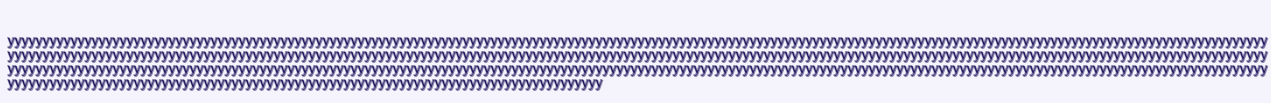ууууууууууууууууууууууууууууууууууууууууууууууууууууууууууууууууууууууууууууууууууууууууууууууууууууууууууууууууууууууууууууууууууууууууууууууууууууууууууууууууууууууууууууууууууууууууууууууууууууууууууууууууууууууууууууууууууууууууууууууууууууууууууууууууууууууууууууууууууууууууууууууууууууууууууууууууууууууууууууууууууууууууууууууууууууууууууууууууууууууууууууууууууууууууууууууууууууууууууууууууууууууууууууууууууууууууууууууууууууууууууууууууууууууууууууууууууууууууууууууууууууууууууууууууууууууууууууууууууууууууууууууууууууууууууууууууууууууууууууууууууууууууууууууууууууууууууууууууууууууууууууууууууууууууууууууууу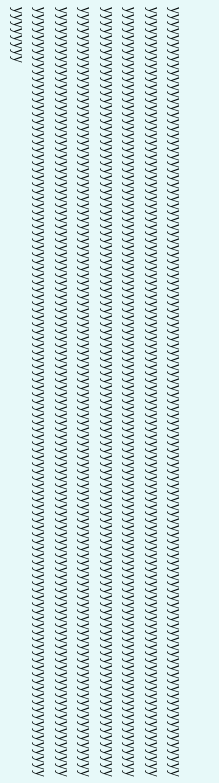уууууууууууууууууууууууууууууууууууууууууууууууууууууууууууууууууууууууууууууууууууууууууууууууууууууууууууууууууууууууууууууууууууууууууууууууууууууууууууууууууууууууууууууууууууууууууууууууууууууууууууууууууууууууууууууууууууууууууууууууууууууууууууууууууууууууууууууууууууууууууууууууууууууууууууууууууууууууууууууууууууууууууууууууууууууууууууууууууууууууууууууууууууууууууууууууууууууууууууууууууууууууууууууууууууууууууууууууууууууууууууууууууууууууууууууууууууууууууууууууууууууууууууууууууууууууууууууууууууууууууууууууууууууууууууууууууууууууууууууууууууууууууууууууууууууууууууууууууууууууууууууууууууууууууууууууууууууууууууууууууууууууууууууууууууууууууууууууууууууууууууууууууууууууууууууууууууууууууууууууууууууууууууууууууууууууууууууууууууууууууууууууууууууууууу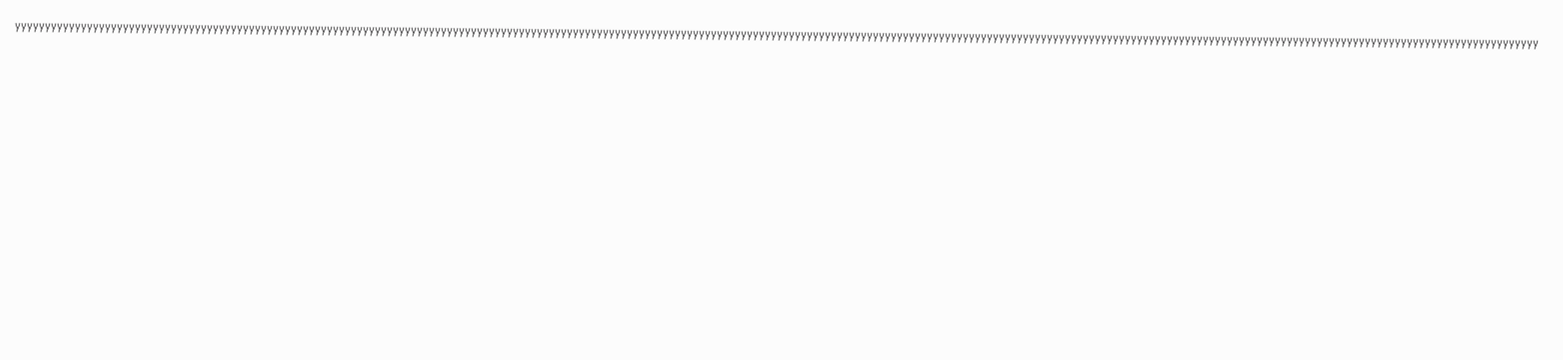уууууууууууууууууууууууууууууууууууууууууууууууууууууууууууууууууууууууууууууууууууууууууууууууууууууууууууууууууууууууууууууууууууууууууууууууууууууууууууууууууууууууууууууууууууууууууууууууууууууууууууууууууууууууууууууууууууууууууууууууууууууууууууууу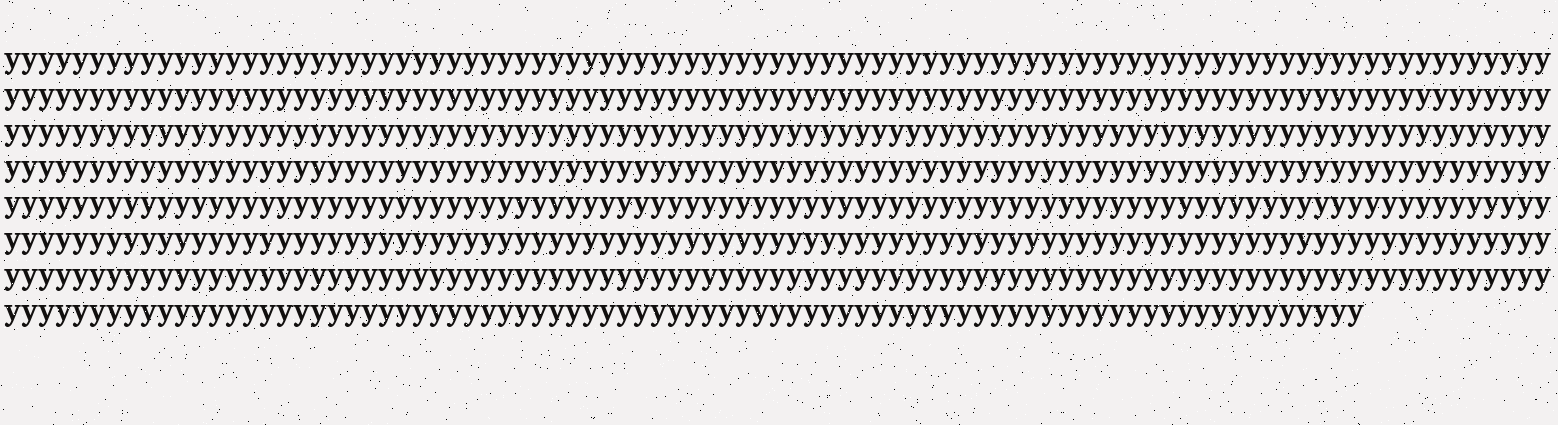ууууууууууууууууууууууууууууууууууууууууууууууууууууууууууууууууууууууууууууууууууууууууууууууууууууууууууууууууууууууууууууууууууууууууууууууууууууууууууууууууууууууууууууууууууууууууууууууууууууууууууууууууууууууууууууууууууууууууууууууууууууууууууууууууууууууууууууууууууууууууууууууууууууууууууууууууууууууууууууууууууууууууууууууууууууууууууууууууууууууууууууууууууууууууууууууууууууууууууууууууууууууууууууууууууууууууууууууууууууууууууууууууууууууууууууууууууууууууууууууууууууууууууууууууууууууууууууууууууууууууууууууууууууууууууууууууууууууууууууууууууууууууууууууууууууууууууууууууууууууууууууууууууууууууууууууууууууууууууууууууууууууууууууууууууууууууууууууууууууууууууууууууууууууууууууууууууууууууууууу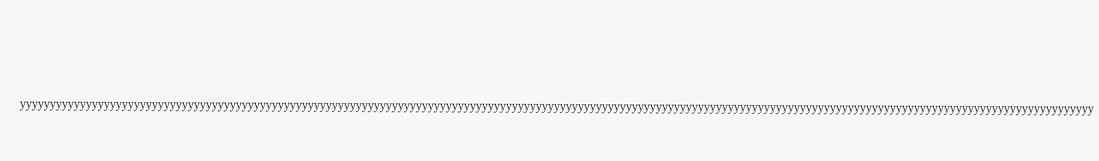ууууууууууууууууууууууууууууууууууууууууууууууууууууууууууууууууууууууууууууууууууууууууууууууууууууууууууууууууууууууууууууууууууууууууууууууууууууууууууууууууууууууууууууууууууу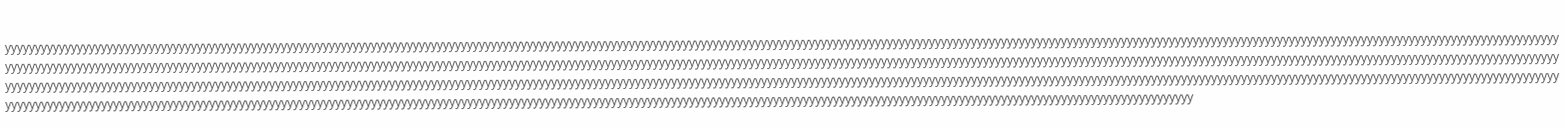ууууууууууууууууууууууууууууууууууууууууууууууууууууууууууууууууууууууууууууууууууууууууууууууууууууууууууууууууууууууууууууууууууууууууууууууууууууууууууууууууууууууууууууууууууууууууууууууууууууууууууууууууууууууууууууууууууууууууууууууууууууууууууууууууууууууууууууууууууууууууууууууууууууууууууууууууууууууууууууууууууууууууууууууууууууууууууууууууууууууууууууууууууууууууууууууууууууууууууууууууууууууууууууууууууууууууууууууууууууууууууууууууууууууууууууууууууууууууууууууууууууууууууууууууууууууууууууууууууууууууууууууууууууууууууууууууууууууууууууууууууууууууууууууууууууууууууууууууууууууууууууууууууууууууууууууууууууууууууууууууууууууууууууууууууууууууууууууууууууууууууууууууууууууууууууууууууууууууууууууууууууууууууууууууууууууууууууууууууууууууууууууууууууууууууууууууууууууууууууууууууууууууууууууууууууууууууууууууууууууууууууууууууууууууууууууууууууууууууууууууууууууууууууууууууууууууууууууууууууууууууууууууууууууууууууууууууууууууууууууууууууууууууууууу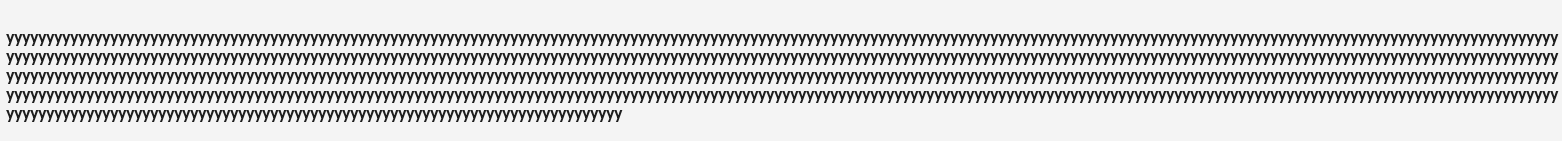ууууууууууууууууууууууууууууууууууууууууууууууууууууууууууууууууууууууууууууууууууууууууууууууууууууууууууууууууууууууууууууууууууууууууууууууууууууууууууууууууууууууууууууууууууууууууууууууууууууууууууууууууууууууууууууууууууууууууууууууууууууууууууууууууууууууууууууууууууууууууууууууууууууууууууууууууууууууууууууууууууууууууууууууууууууууууууууууууууууууууууууууууууууууууууууууууууууууууууууууууууууууууууууууууууууууууууууууууууууууууууууууууууууууууууууууууууууууууууууууууууууууууууууууууууууууууууууууууууууууууууууууууууууууууууууууууууууууууууууууууууууууууууууууууууууууууууууууууууууууууууууууууууууууууууууууууууууууууууууууууууууууууууууууууууууууууууууууууууууууууууууууууууууууууууууууууууууууууууууууууууууууууууууууууууууууууууууууууууууууууууууууууууууууууууууууууууууууууууууууууууууууууууууууууууууууууууууууууууууууууууууууууууууу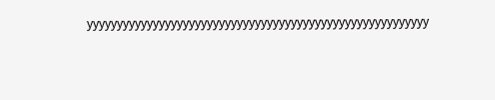ууууууууууууууууууууууууууууууууууууууууууууууууууууууууу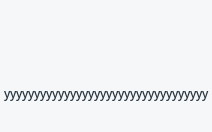уууууууууууууууууууууууууууууууууу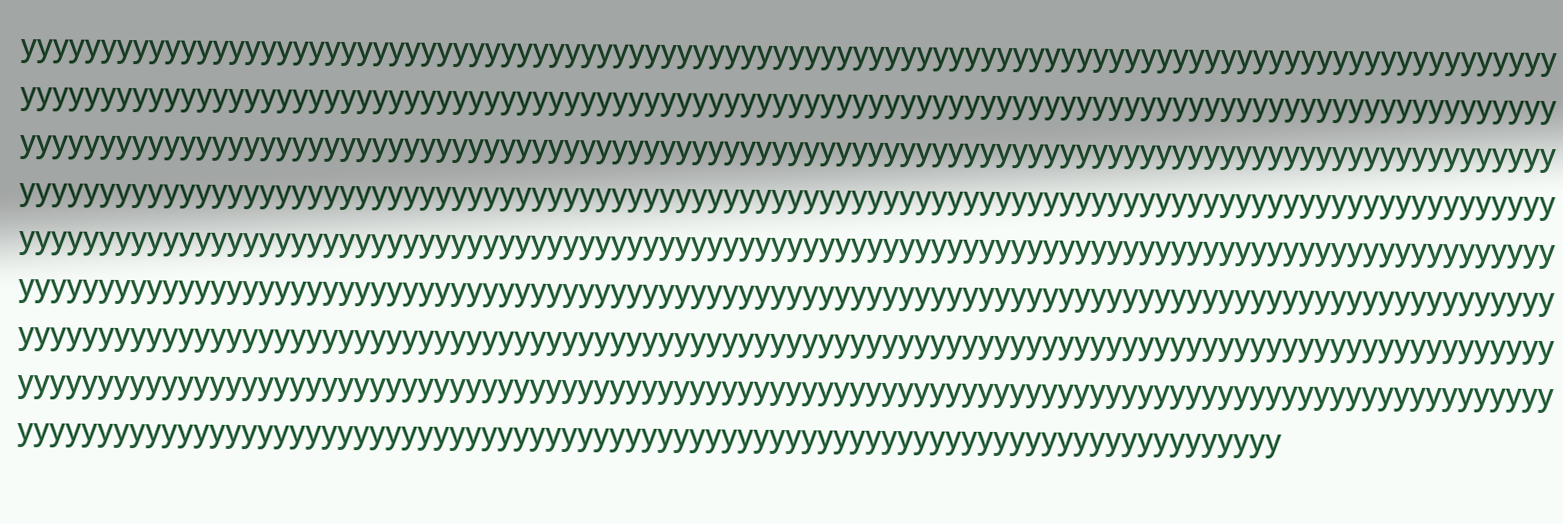ууууууууууууууууууууууууууууууууууууууууууууууууууууууууууууууууууууууууууууууууууууууууууууууууууууууууууууууууууууууууууууууууууууууууууууууууууууууууууууууууууууууууууууууууууууууууууууууууууууууууууууууууууууууууууууууууууууууууууууууууууууууууууууууууууууууууууууууууууууууууууууууууууууууууууууууууууууууууууууууууууууууууууууууууууууууууууууууууууууууууууууууууууууууууууууууууууууууууууууууууууууууууууууууууууууууууууууууууууууууууууууууууууууууууууууууууууууууууууууууууууууууууууууууууууууууууууууууууууууууууууууууууууууууууууууууууууууууууууууууууууууууууууууууууууууууууууууууууууууууууууууууууууууууууууууууууууууууууууууууууууууууууууууууууууууууууууууууууууууууууууууууууууууууууууууууууууууууууууууууууууууууууууууууууууууууууууууууууууууууууууууууууууууууууууууууууууууууууууууууууууууууууууууууууууууууууууууууууууууууууууууууу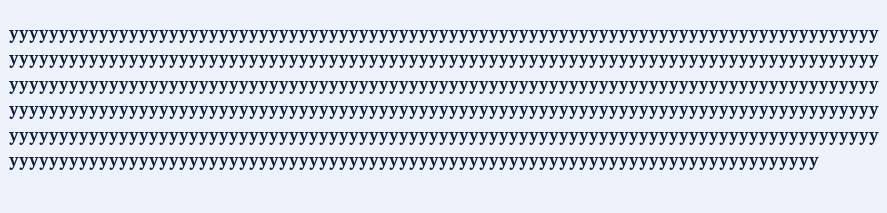уууууууууууууууууууууууууууууууууууууууууууууууууууууууууууууууууууууууууууууууууууууууууууууууууууууууууууууууууууууууууууууууууууууууууууууууууууууууууууууууууууууууууууууууууууууууууууууууууууууууууууууууууууууууууууууууууууууууууууууууууууууууууууууууууууууууууууууууууууууууууууууууууууууууууууууууууууууууууууууууууууууууууууууууууууууууууууууууууууууууууууууууууууууууууууууууууууууууууууууууууууууууууууууууууууууууууууууууууууууууууууууууууууууууууууууууууууууууууууууууууууууууууууууууууууууууууууууууууууу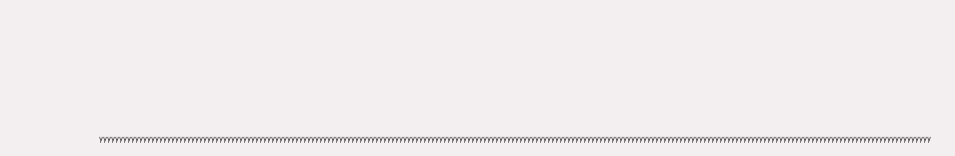уууууууууууууууууууууууууууууууууууууууууууууууууууууууууууууууууууууууууууууууууууууууууууууууууууууууууууууууууууууууууууууууууууууууууууууууууууууууууууууууууууууууууууууууууууууууууууууууууууууууууууууууу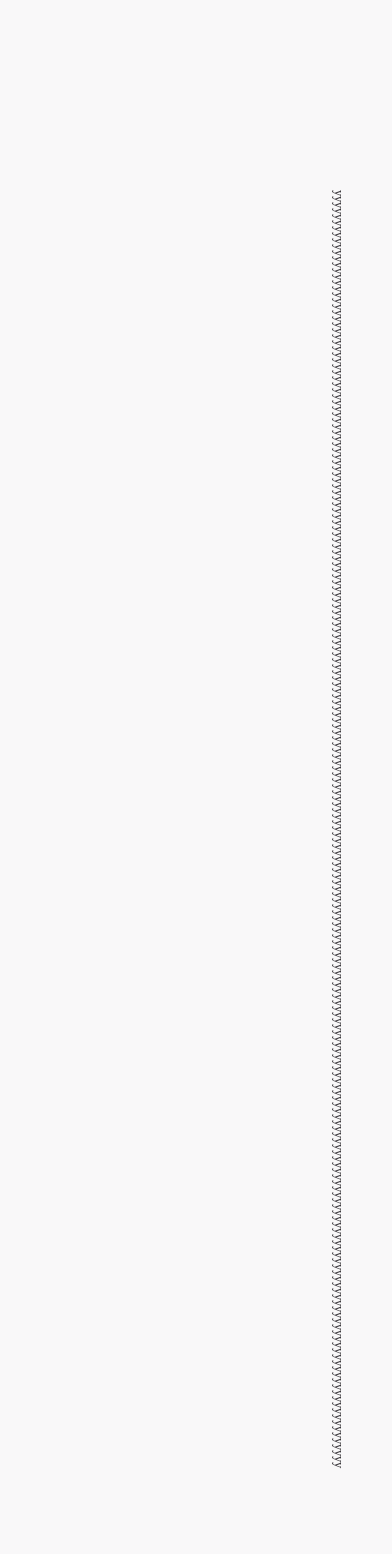ууууууууууууууууууууууууууууууууууууууууууууууууууууууууууууууууууууууууууууууууууууууууууууууууууууууууууууууууууууууууууууууууууууууууууууууууууууууууууууууууууууууууууууууууууууууууууууууууууууууууууууууууууууу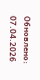Обновлено: 07.04.2026